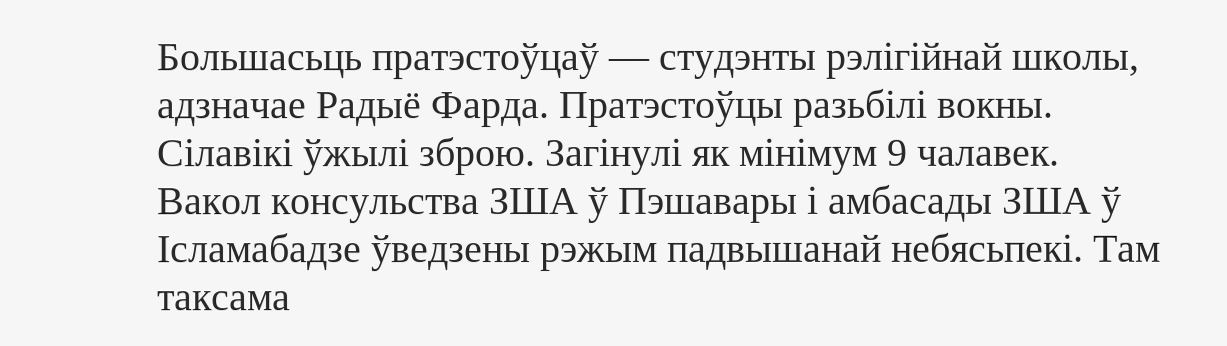Большасьць пратэстоўцаў — студэнты рэлігійнай школы, адзначае Радыё Фарда. Пратэстоўцы разьбілі вокны. Сілавікі ўжылі зброю. Загінулі як мінімум 9 чалавек.
Вакол консульства ЗША ў Пэшавары і амбасады ЗША ў Ісламабадзе ўведзены рэжым падвышанай небясьпекі. Там таксама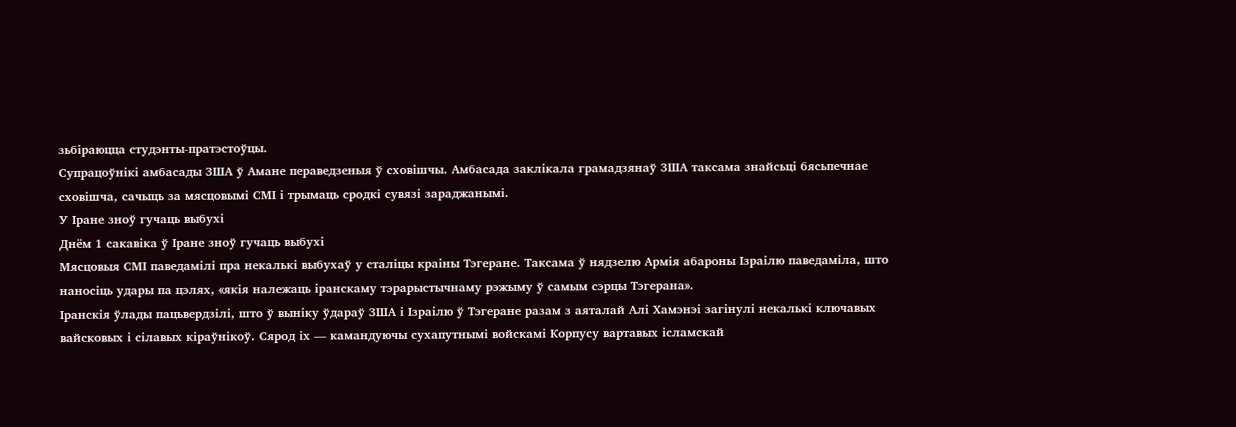зьбіраюцца студэнты-пратэстоўцы.
Супрацоўнікі амбасады ЗША ў Амане пераведзеныя ў сховішчы. Амбасада заклікала грамадзянаў ЗША таксама знайсьці бясьпечнае сховішча, сачыць за мясцовымі СМІ і трымаць сродкі сувязі зараджанымі.
У Іране зноў гучаць выбухі
Днём 1 сакавіка ў Іране зноў гучаць выбухі
Мясцовыя СМІ паведамілі пра некалькі выбухаў у сталіцы краіны Тэгеране. Таксама ў нядзелю Армія абароны Ізраілю паведаміла, што наносіць удары па цэлях, «якія належаць іранскаму тэрарыстычнаму рэжыму ў самым сэрцы Тэгерана».
Іранскія ўлады пацьвердзілі, што ў выніку ўдараў ЗША і Ізраілю ў Тэгеране разам з аяталай Алі Хамэнэі загінулі некалькі ключавых вайсковых і сілавых кіраўнікоў. Сярод іх — камандуючы сухапутнымі войскамі Корпусу вартавых ісламскай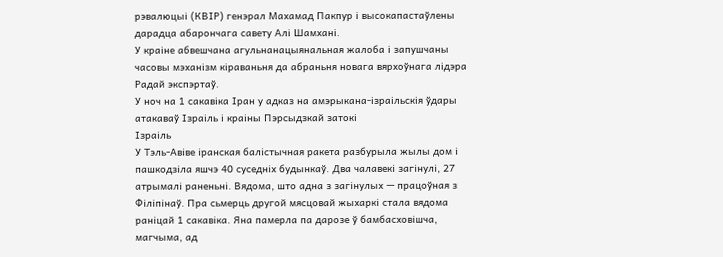рэвалюцыі (КВІР) генэрал Махамад Пакпур і высокапастаўлены дарадца абарончага савету Алі Шамхані.
У краіне абвешчана агульнанацыянальная жалоба і запушчаны часовы мэханізм кіраваньня да абраньня новага вярхоўнага лідэра Радай экспэртаў.
У ноч на 1 сакавіка Іран у адказ на амэрыкана-ізраільскія ўдары атакаваў Ізраіль і краіны Пэрсыдзкай затокі
Ізраіль
У Тэль-Авіве іранская балістычная ракета разбурыла жылы дом і пашкодзіла яшчэ 40 суседніх будынкаў. Два чалавекі загінулі, 27 атрымалі раненьні. Вядома, што адна з загінулых — працоўная з Філіпінаў. Пра сьмерць другой мясцовай жыхаркі стала вядома раніцай 1 сакавіка. Яна памерла па дарозе ў бамбасховішча, магчыма, ад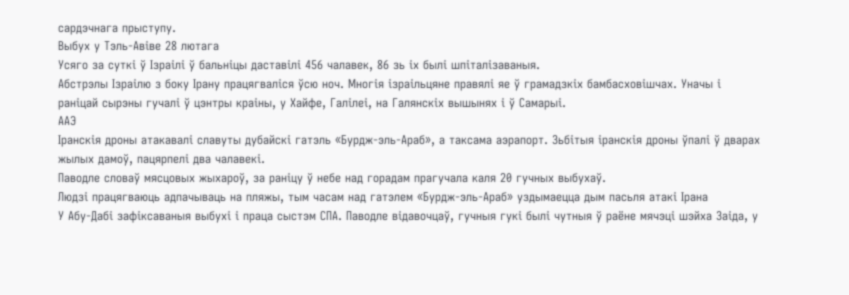сардэчнага прыступу.
Выбух у Тэль-Авіве 28 лютага
Усяго за суткі ў Ізраілі ў бальніцы даставілі 456 чалавек, 86 зь іх былі шпіталізаваныя.
Абстрэлы Ізраілю з боку Ірану працягваліся ўсю ноч. Многія ізраільцяне правялі яе ў грамадзкіх бамбасховішчах. Уначы і раніцай сырэны гучалі ў цэнтры краіны, у Хайфе, Галілеі, на Галянскіх вышынях і ў Самарыі.
ААЭ
Іранскія дроны атакавалі славуты дубайскі гатэль «Бурдж-эль-Араб», а таксама аэрапорт. Зьбітыя іранскія дроны ўпалі ў дварах жылых дамоў, пацярпелі два чалавекі.
Паводле словаў мясцовых жыхароў, за раніцу ў небе над горадам прагучала каля 20 гучных выбухаў.
Людзі працягваюць адпачываць на пляжы, тым часам над гатэлем «Бурдж-эль-Араб» уздымаецца дым пасьля атакі Ірана
У Абу-Дабі зафіксаваныя выбухі і праца сыстэм СПА. Паводле відавочцаў, гучныя гукі былі чутныя ў раёне мячэці шэйха Заіда, у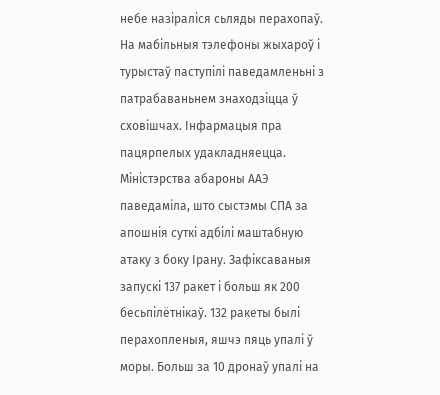небе назіраліся сьляды перахопаў.
На мабільныя тэлефоны жыхароў і турыстаў паступілі паведамленьні з патрабаваньнем знаходзіцца ў сховішчах. Інфармацыя пра пацярпелых удакладняецца.
Міністэрства абароны ААЭ паведаміла, што сыстэмы СПА за апошнія суткі адбілі маштабную атаку з боку Ірану. Зафіксаваныя запускі 137 ракет і больш як 200 бесьпілётнікаў. 132 ракеты былі перахопленыя, яшчэ пяць упалі ў моры. Больш за 10 дронаў упалі на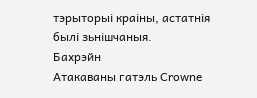тэрыторыі краіны, астатнія былі зьнішчаныя.
Бахрэйн
Атакаваны гатэль Crowne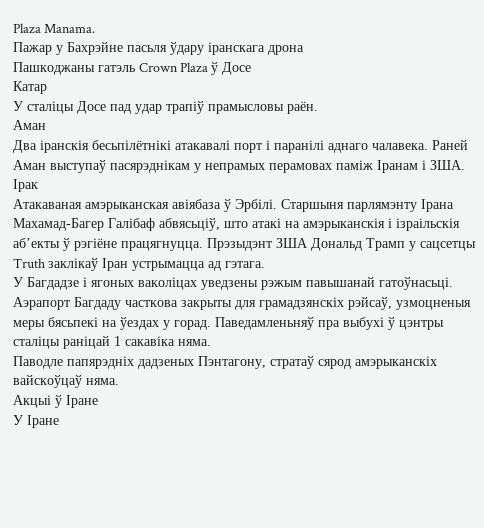Plaza Manama.
Пажар у Бахрэйне пасьля ўдару іранскага дрона
Пашкоджаны гатэль Crown Plaza ў Досе
Катар
У сталіцы Досе пад удар трапіў прамысловы раён.
Аман
Два іранскія бесьпілётнікі атакавалі порт і паранілі аднаго чалавека. Раней Аман выступаў пасярэднікам у непрамых перамовах паміж Іранам і ЗША.
Ірак
Атакаваная амэрыканская авіябаза ў Эрбілі. Старшыня парлямэнту Ірана Махамад-Багер Галібаф абвясьціў, што атакі на амэрыканскія і ізраільскія аб’екты ў рэгіёне працягнуцца. Прэзыдэнт ЗША Дональд Трамп у сацсетцы Truth заклікаў Іран устрымацца ад гэтага.
У Багдадзе і ягоных ваколіцах уведзены рэжым павышанай гатоўнасьці. Аэрапорт Багдаду часткова закрыты для грамадзянскіх рэйсаў, узмоцненыя меры бясьпекі на ўездах у горад. Паведамленьняў пра выбухі ў цэнтры сталіцы раніцай 1 сакавіка няма.
Паводле папярэдніх дадзеных Пэнтагону, стратаў сярод амэрыканскіх вайскоўцаў няма.
Акцыі ў Іране
У Іране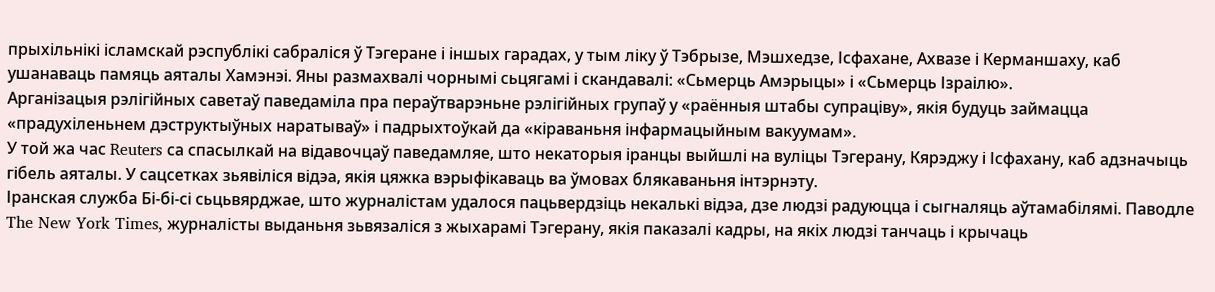прыхільнікі ісламскай рэспублікі сабраліся ў Тэгеране і іншых гарадах, у тым ліку ў Тэбрызе, Мэшхедзе, Ісфахане, Ахвазе і Керманшаху, каб ушанаваць памяць аяталы Хамэнэі. Яны размахвалі чорнымі сьцягамі і скандавалі: «Сьмерць Амэрыцы» і «Сьмерць Ізраілю».
Арганізацыя рэлігійных саветаў паведаміла пра пераўтварэньне рэлігійных групаў у «раённыя штабы супраціву», якія будуць займацца «прадухіленьнем дэструктыўных наратываў» і падрыхтоўкай да «кіраваньня інфармацыйным вакуумам».
У той жа час Reuters са спасылкай на відавочцаў паведамляе, што некаторыя іранцы выйшлі на вуліцы Тэгерану, Кярэджу і Ісфахану, каб адзначыць гібель аяталы. У сацсетках зьявіліся відэа, якія цяжка вэрыфікаваць ва ўмовах блякаваньня інтэрнэту.
Іранская служба Бі-бі-сі сьцьвярджае, што журналістам удалося пацьвердзіць некалькі відэа, дзе людзі радуюцца і сыгналяць аўтамабілямі. Паводле The New York Times, журналісты выданьня зьвязаліся з жыхарамі Тэгерану, якія паказалі кадры, на якіх людзі танчаць і крычаць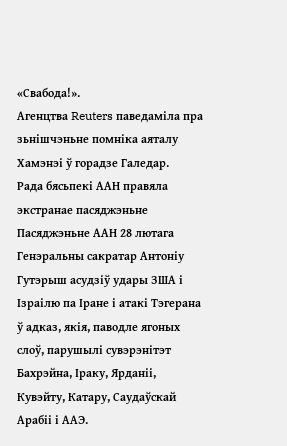«Свабода!».
Агенцтва Reuters паведаміла пра зьнішчэньне помніка аяталу Хамэнэі ў горадзе Галедар.
Рада бясьпекі ААН правяла экстранае пасяджэньне
Пасяджэньне ААН 28 лютага
Генэральны сакратар Антоніу Гутэрыш асудзіў удары ЗША і Ізраілю па Іране і атакі Тэгерана ў адказ, якія, паводле ягоных слоў, парушылі сувэрэнітэт Бахрэйна, Іраку, Ярданіі, Кувэйту, Катару, Саудаўскай Арабіі і ААЭ.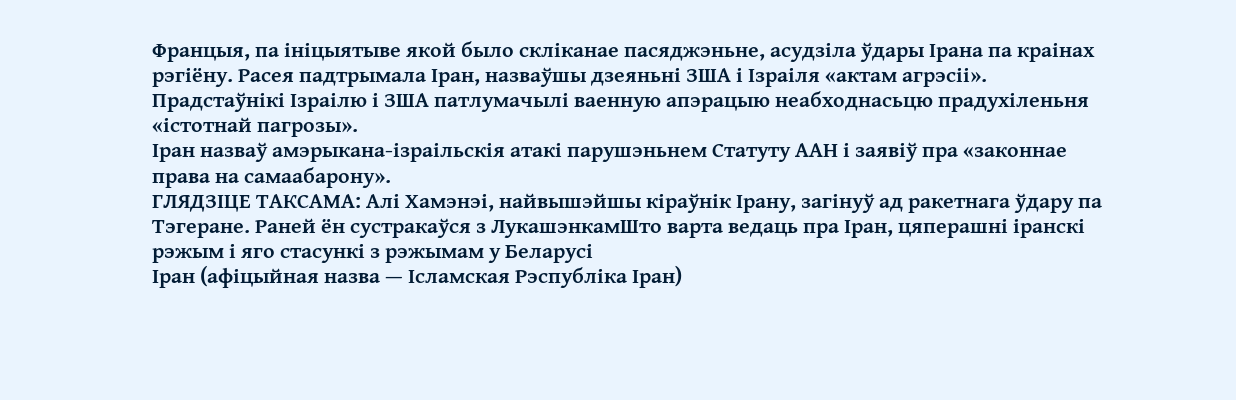Францыя, па ініцыятыве якой было скліканае пасяджэньне, асудзіла ўдары Ірана па краінах рэгіёну. Расея падтрымала Іран, назваўшы дзеяньні ЗША і Ізраіля «актам агрэсіі». Прадстаўнікі Ізраілю і ЗША патлумачылі ваенную апэрацыю неабходнасьцю прадухіленьня «істотнай пагрозы».
Іран назваў амэрыкана-ізраільскія атакі парушэньнем Статуту ААН і заявіў пра «законнае права на самаабарону».
ГЛЯДЗІЦЕ ТАКСАМА: Алі Хамэнэі, найвышэйшы кіраўнік Ірану, загінуў ад ракетнага ўдару па Тэгеране. Раней ён сустракаўся з ЛукашэнкамШто варта ведаць пра Іран, цяперашні іранскі рэжым і яго стасункі з рэжымам у Беларусі
Іран (афіцыйная назва — Ісламская Рэспубліка Іран)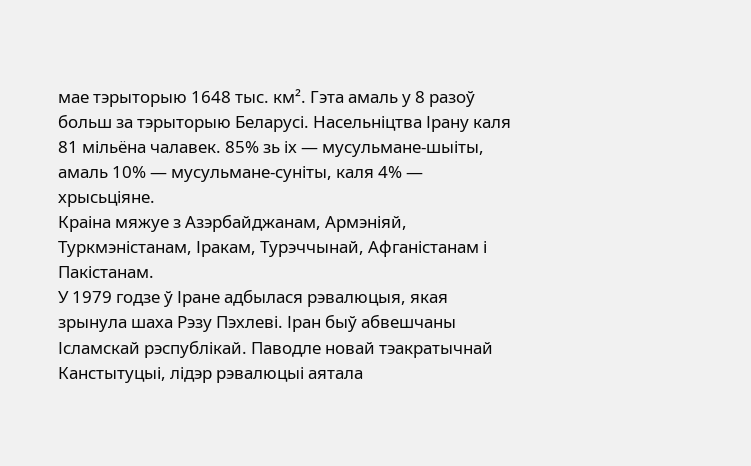мае тэрыторыю 1648 тыс. км². Гэта амаль у 8 разоў больш за тэрыторыю Беларусі. Насельніцтва Ірану каля 81 мільёна чалавек. 85% зь іх — мусульмане-шыіты, амаль 10% — мусульмане-суніты, каля 4% — хрысьціяне.
Краіна мяжуе з Азэрбайджанам, Армэніяй, Туркмэністанам, Іракам, Турэччынай, Афганістанам і Пакістанам.
У 1979 годзе ў Іране адбылася рэвалюцыя, якая зрынула шаха Рэзу Пэхлеві. Іран быў абвешчаны Ісламскай рэспублікай. Паводле новай тэакратычнай Канстытуцыі, лідэр рэвалюцыі аятала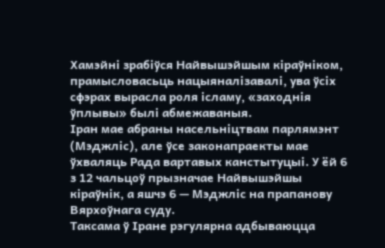Хамэйні зрабіўся Найвышэйшым кіраўніком, прамысловасьць нацыяналізавалі, ува ўсіх сфэрах вырасла роля ісламу, «заходнія ўплывы» былі абмежаваныя.
Іран мае абраны насельніцтвам парлямэнт (Мэджліс), але ўсе законапраекты мае ўхваляць Рада вартавых канстытуцыі. У ёй 6 з 12 чальцоў прызначае Найвышэйшы кіраўнік, а яшчэ 6 — Мэджліс на прапанову Вярхоўнага суду.
Таксама ў Іране рэгулярна адбываюцца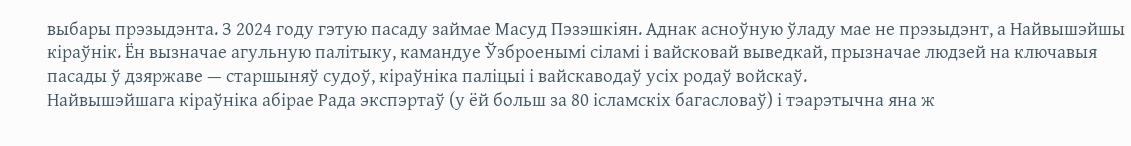выбары прэзыдэнта. З 2024 году гэтую пасаду займае Масуд Пэзэшкіян. Аднак асноўную ўладу мае не прэзыдэнт, а Найвышэйшы кіраўнік. Ён вызначае агульную палітыку, камандуе Ўзброенымі сіламі і вайсковай выведкай, прызначае людзей на ключавыя пасады ў дзяржаве — старшыняў судоў, кіраўніка паліцыі і вайскаводаў усіх родаў войскаў.
Найвышэйшага кіраўніка абірае Рада экспэртаў (у ёй больш за 80 ісламскіх багасловаў) і тэарэтычна яна ж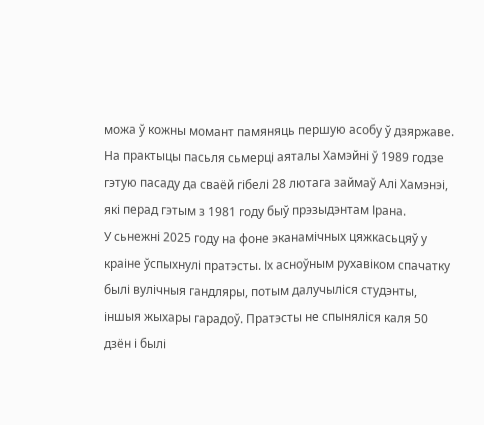можа ў кожны момант памяняць першую асобу ў дзяржаве. На практыцы пасьля сьмерці аяталы Хамэйні ў 1989 годзе гэтую пасаду да сваёй гібелі 28 лютага займаў Алі Хамэнэі, які перад гэтым з 1981 году быў прэзыдэнтам Ірана.
У сьнежні 2025 году на фоне эканамічных цяжкасьцяў у краіне ўспыхнулі пратэсты. Іх асноўным рухавіком спачатку былі вулічныя гандляры, потым далучыліся студэнты, іншыя жыхары гарадоў. Пратэсты не спыняліся каля 50 дзён і былі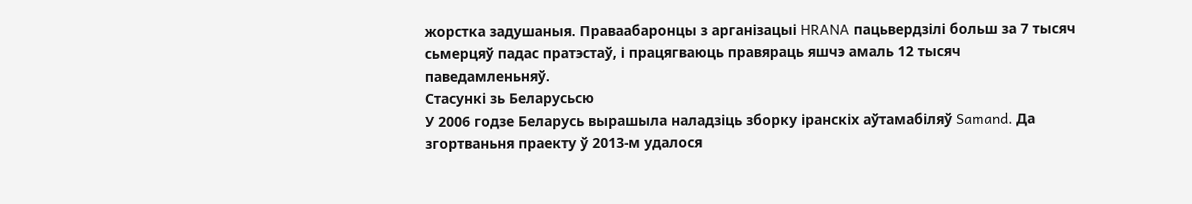жорстка задушаныя. Праваабаронцы з арганізацыі HRANA пацьвердзілі больш за 7 тысяч сьмерцяў падас пратэстаў, і працягваюць правяраць яшчэ амаль 12 тысяч паведамленьняў.
Стасункі зь Беларусьсю
У 2006 годзе Беларусь вырашыла наладзіць зборку іранскіх аўтамабіляў Samand. Да згортваньня праекту ў 2013-м удалося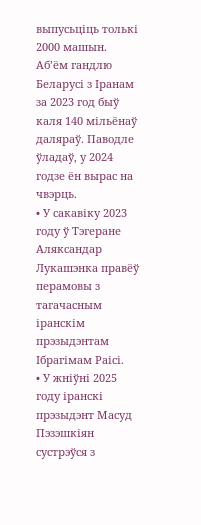выпусьціць толькі 2000 машын.
Абʼём гандлю Беларусі з Іранам за 2023 год быў каля 140 мільёнаў даляраў. Паводле ўладаў, у 2024 годзе ён вырас на чвэрць.
• У сакавіку 2023 году ў Тэгеране Аляксандар Лукашэнка правёў перамовы з тагачасным іранскім прэзыдэнтам Ібрагімам Раісі.
• У жніўні 2025 году іранскі прэзыдэнт Масуд Пэзэшкіян сустрэўся з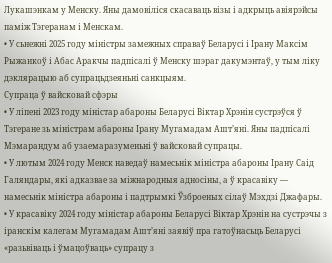Лукашэнкам у Менску. Яны дамовіліся скасаваць візы і адкрыць авіярэйсы паміж Тэгеранам і Менскам.
• У сьнежні 2025 году міністры замежных справаў Беларусі і Ірану Максім Рыжанкоў і Абас Аракчы падпісалі ў Менску шэраг дакумэнтаў, у тым ліку дэклярацыю аб супрацьдзеяньні санкцыям.
Супраца ў вайсковай сфэры
• У ліпені 2023 году міністар абароны Беларусі Віктар Хрэнін сустрэўся ў Тэгеране зь міністрам абароны Ірану Мугамадам Ашт’яні. Яны падпісалі Мэмарандум аб узаемаразуменьні ў вайсковай супрацы.
• У лютым 2024 году Менск наведаў намесьнік міністра абароны Ірану Саід Галяндары, які адказвае за міжнародныя адносіны, а ў красавіку — намесьнік міністра абароны і падтрымкі Ўзброеных сілаў Мэхдзі Джафары.
• У красавіку 2024 году міністар абароны Беларусі Віктар Хрэнін на сустрэчы з іранскім калегам Мугамадам Ашт’яні заявіў пра гатоўнасьць Беларусі «разьвіваць і ўмацоўваць» супрацу з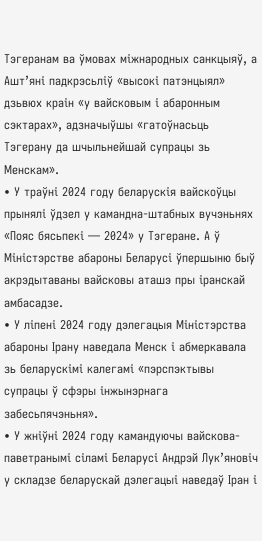Тэгеранам ва ўмовах міжнародных санкцыяў, а Ашт’яні падкрэсьліў «высокі патэнцыял» дзьвюх краін «у вайсковым і абаронным сэктарах», адзначыўшы «гатоўнасьць Тэгерану да шчыльнейшай супрацы зь Менскам».
• У траўні 2024 году беларускія вайскоўцы прынялі ўдзел у камандна-штабных вучэньнях «Пояс бясьпекі — 2024» у Тэгеране. А ў Міністэрстве абароны Беларусі ўпершыню быў акрэдытаваны вайсковы аташэ пры іранскай амбасадзе.
• У ліпені 2024 году дэлегацыя Міністэрства абароны Ірану наведала Менск і абмеркавала зь беларускімі калегамі «пэрспэктывы супрацы ў сфэры інжынэрнага забесьпячэньня».
• У жніўні 2024 году камандуючы вайскова-паветранымі сіламі Беларусі Андрэй Лук’яновіч у складзе беларускай дэлегацыі наведаў Іран і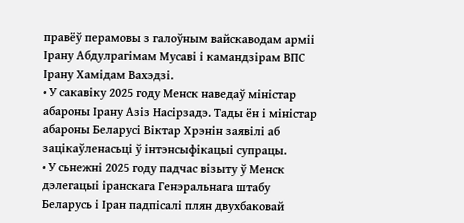правёў перамовы з галоўным вайскаводам арміі Ірану Абдулрагімам Мусаві і камандзірам ВПС Ірану Хамідам Вахэдзі.
• У сакавіку 2025 году Менск наведаў міністар абароны Ірану Азіз Насірзадэ. Тады ён і міністар абароны Беларусі Віктар Хрэнін заявілі аб зацікаўленасьці ў інтэнсыфікацыі супрацы.
• У сьнежні 2025 году падчас візыту ў Менск дэлегацыі іранскага Генэральнага штабу Беларусь і Іран падпісалі плян двухбаковай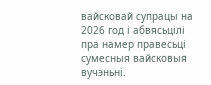вайсковай супрацы на 2026 год і абвясьцілі пра намер правесьці сумесныя вайсковыя вучэньні.